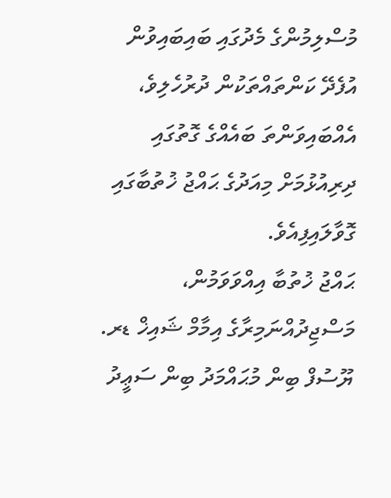މުސްލިމުންގެ މެދުގައި ބައިބައިވުން އުފެދޭ ކަންތައްތަކުން ދުރުހެލިވެ، އެއްބައިވަންތަ ބައެއްގެ ގޮތުގައި ދިރިއުޅުމަށް މިއަދުގެ ޙައްޖު ޚުތުބާގައި ގޮވާލައިފިއެވެ.
ޙައްޖު ޚުތުބާ އިއްވަވަމުން، މަސްޖިދުއްނަމިރާގެ އިމާމް ޝައިޚް ޑރ. ޔޫސުފް ބިން މުޙައްމަދު ބިން ސަޢީދު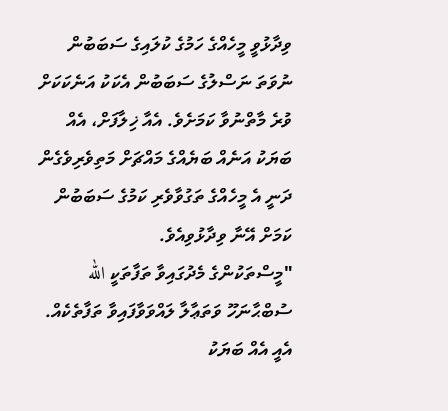ވިދާޅުވީ މީހެއްގެ ހަމުގެ ކުލައިގެ ސަބަބުން ނުވަތަ ނަސްލުގެ ސަބަބުން އެކަކު އަނެކަކަށް ވުރެ މާތްނުވާ ކަމަށެވެ. އެއާ ޚިލާފަށް، އެއް ބަޔަކު އަނެއް ބަޔެއްގެ މައްޗަށް މަތިވެރިވެގެން ދަނީ އެ މީހެއްގެ ތަގުވާވެރި ކަމުގެ ސަބަބުން ކަމަށް އޭނާ ވިދާޅުވިއެވެ.
"މީސްތަކުންގެ މެދުގައިވާ ތަފާތަކީ الله ސުބްޙާނަހޫ ވަތަޢާލާ ލައްވަވާފައިވާ ތަފާތެކެއް. އެއީ އެއް ބަޔަކު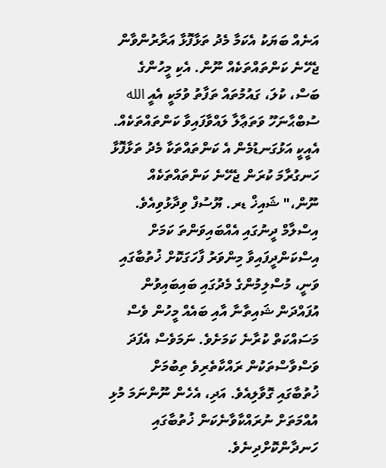އަނެއް ބަޔަކު އެކަމާ މެދު ތަޅާފޮޅާ އަރާރުންވާން ޖެހޭނެ ކަންތައްތަކެއް ނޫން. އެކި މީހުންގެ ބަސް، ކުލަ، ގައުމުތައް ތަފާތު ވުމަކީ އެއީ الله ސުބްޙާނަހޫ ވަތަޢާލާ ލައްވާފައިވާ ކަންތައްތަކެއް. އެއީކީ އަޅުގަނޑުމެން އެ ކަންތައްތަކާ މެދު ތަޅާފޮޅާ ހަނގުރާމަ ކުރަން ޖެހޭނެ ކަންތައްތަކެއް ނޫން،" ޝައިޚް ޑރ. ޔޫސުފް ވިދާޅުވިއެވެ.
އިސްލާމް ދީނުގައި އެއްބައިވަންތަ ކަމަށް އިސްކަންދީފައިވާ މިންވަރު ފާހަގަކޮށް ޚުތުބާގައި ވަނީ، މުސްލިމުންގެ މެދުގައި ބައިބައިވުން އުފައްދަން ޝައިތާނާ އާއި ބައެއް މީހުން ވެސް މަސައްކަތް ކުރާނެ ކަމަށެވެ. ނަމަވެސް އެފަދަ ވަސްވާސްތަކުން ރައްކާތެރިވެ ތިބުމަށް ޚުތުބާގައި ގޮވާލިއެވެ. އަދި، އެހެން ނޫންނަމަ މުޅި އުއްމަތަށް ނުރައްކާވާނެކަން ޚުތުބާގައި ހަނދާންކޮށްދިނެވެ.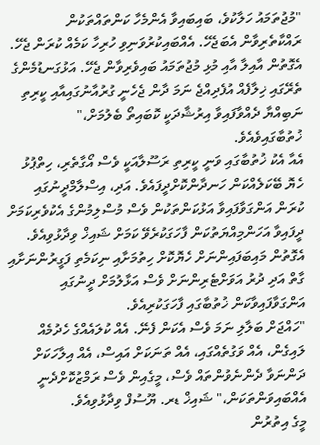"މުޖުތަމައު ހަލާކުވެ، ބައިބައިވާ އެންމެހާ ކަންތައްތަކުން ރައްކާތެރިވާން އެބަޖެހޭ. އެއްބައިކުރުވަނިވި ހުރިހާ ކަމެއް ކުރަން ޖެހޭ. އެގޮތުން އާއިލާ އާއި މުޅި މުޖުތަމައު ބައިވެރިވާން ޖެހޭ. އަޅުގަނޑުމެންގެ ތެރޭގައި ޚިލާފެއް އުފެދިއްޖެ ނަމަ ދާން ޖެހެނީ ގުރުއާނުގައިއާއި ކީރިތި ނަބިއްޔާ ދެއްވާފައިވާ އިރުޝާދަކީ ކޮބައިތޯ ބެލުމަށް،" ޚުތުބާގައިވެއެވެ.
އެއާ އެކު ޚުތުބާގައި ވަނީ ކީރިތި ރަސޫލާއަކީ ވެސް އޯގާތެރި، ހިތްޕުޅު ހެޔޮ ބޭކަލެއްކަން ހަނދާންކޮށްދީފައެވެ. އަދި، އިސްލާމްދީނުގައި ކުރަން އަންގަވާފައިވާ އަޅުކަންތަކުން ވެސް މުސްލިމުންގެ އެކުވެރިކަމަށް ދީފައިވާ އަހަންމިއްޔަތުކަން ފާހަގަކުރެވޭ ކަމަށް ޝައިޚް ވިދާޅުވިއެވެ.
އެގޮތުން މައިބަފައިންނަށް ހެޔޮކޮށް ހިތުމަށާއި ނިކަމެތި ފަގީރުންނަށާއި ގާތް އަދި ދުރު އަވަށްޓެރިންނަށް ވެސް އަޅާލުމަށް ދީނުގައި އަންގަވާފައިވާކަން ޚުތުބާގައި ފާހަގަކުރިއެވެ.
"ހައްޖަށް ބަލާލި ނަމަ ވެސް އެކަން ފެނޭ. އެއް ކުލައެއްގެ ހެދުމެއް ލައިގެން، އެއް ވަގުތެއްގައި، އެއް ތަނަކަށް އައިސް، އެއް އިލާހަކަށް ދަންނަވާ ދެންނެވުންތައް ވެސް، މީގެއިން ވެސް ރަމްޒުކޮށްދެނީ އެއްބައިވަންތަކަން،" ޝައިޚް ޑރ. ޔޫސުފް ވިދާޅުވިއެވެ.
މީގެ އިތުރުން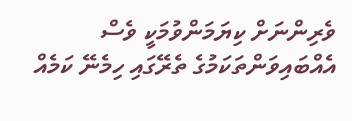ވެރިންނަށް ކިޔަމަންވުމަކީ ވެސް އެއްބައިވަންތަކަމުގެ ތެރޭގައި ހިމެނޭ ކަމެއް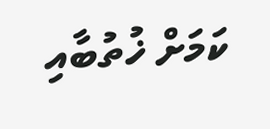ކަމަށް ޚުތުބާއި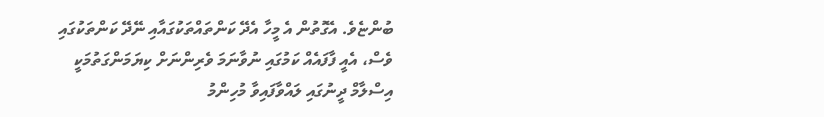ބުންޏެވެ. އެގޮތުން އެ މީހާ އެދޭ ކަންތައްތަކުގައާއި ނޭދޭ ކަންތަކުގައި ވެސް، އެއީ ފާފައެއް ކަމުގައި ނުވާނަމަ ވެރިންނަށް ކިޔަމަންގަތުމަކީ އިސްލާމް ދީނުގައި ލައްވާފައިވާ މުހިންމު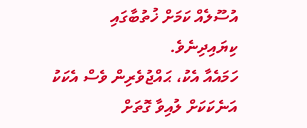އުސޫލެއް ކަމަށް ޚުތުބާގައި ކިޔައިދިނެވެ.
ހަމައެއާ އެކު، ޙައްޖުވެރިން ވެސް އެކަކު އަނެކަކަށް ލުއިވާ ގޮތަށް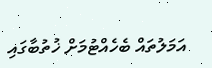އަމަލުތައް ބެހެއްޓުމަށް ޚުތުބާގައި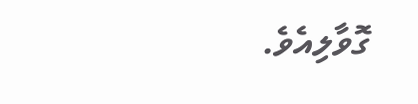ގޮވާލިއެވެ.